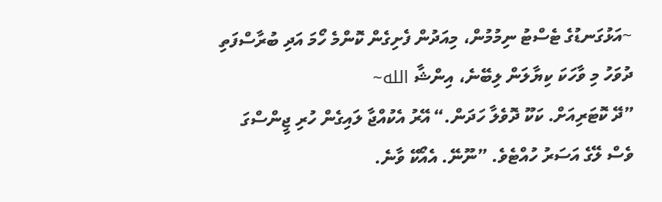~އަޅުގަނޑުގެ ޓެސްޓު ނިމުމުން، މިއަދުން ފެށިގެން ކޮންމެ ހޯމަ އަދި ބުރާސްފަތި ދުވަހު މި ވާހަކަ ކިޔާލަން ލިބޭނެ، އިންޝާ الله~
”ދޭ ކޮޓަރިއަށް. ކަކޫ ދޮވެލާ ހަދަން.“ އޭރު އެކުއްޖާ ލައިގެން ހުރި ޖީންސްގަ ވެސް ލޭގެ އަސަރު ހުއްޓެވެ. ”ނޫނޭ. އެއޯކޭ ވާނެ.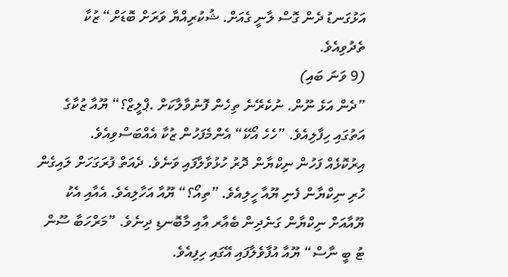އަޅުގަނޑު ދެން ގޮސް ލާނީ ގެއަށް. ޝުކުރިއްޔާ ވަރަށް ބޮޑަށް“ ޒުކާ ތެދުވިއެވެ.
(9 ވަނަ ބައި)
”ދެން އަޅެ ނޫން. ނުކެރޭނެ ތިހެން ފޮނުވާލާކަށް .ޕްލީޒް؟“ ޔޫއާ ޒުކާގެ އަތުގައި ހިފާލިއެވެ. ”ހެހެ އޯކޭ“ އެންމެފަހުން ޒުކާ އެއްބަސްވިއެވެ.
އިރުކޮޅެއް ފަހުން ނިކްޔާން ދޮރު ހުޅުވާލާފައި ވަނެވެ. ދެއަތް ފުރަގަހަށް ލައިގެން ހުރި ނިކްޔާން ފެނި ޔޫއާ ހީލިއެވެ. ”ތިއޯ؟“ ޔޫއާ އަހާލިއެވެ. އެއާއި އެކު ޔޫއާއަށް ނިކްޔާން ގަނެދިން ބެއާރ އާއި މާބޮނޑި ދިނެވެ. ”މަރްހަބާ ސޫން ޓު ބީ ނާސް“ ޔޫއާ އުފާވެލާފައި އޭގައި ހިފިއެވެ.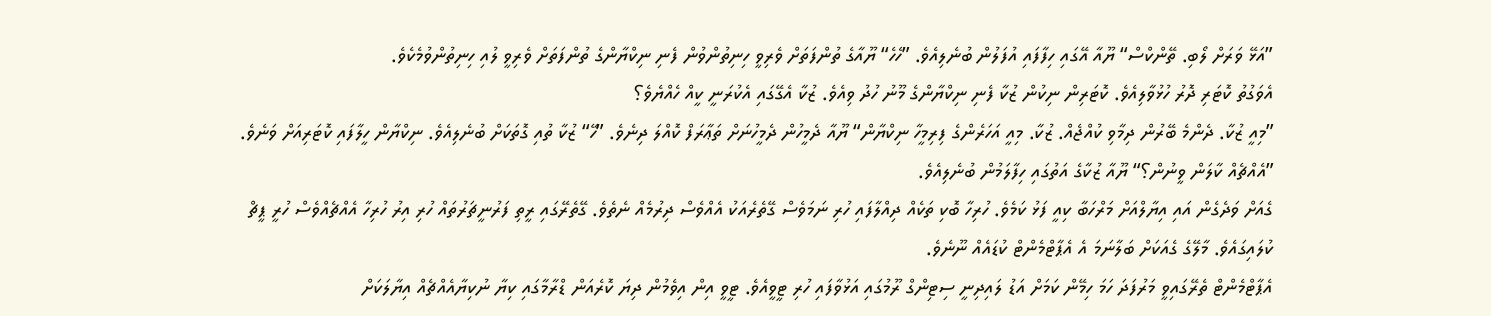”އަޅޭ ވަރަށް ލޯބި. ތޭންކްސް“ ޔޫއާ އޭގައި ހިފާފައި އުފަލުން ބުނެލިއެވެ. ”ހެހެ“ ޔޫއާގެ ތުންފަތަށް ވެރިވީ ހިނިތުންވުން ފެނި ނިކްޔާންގެ ތުންފަތަށް ވެރިވީ ލުއި ހިނިތުންވުމެކެވެ.
އެވަގުތު ކޮޓަރި ދޮރު ހުޅުވާލިއެވެ. ކޮޓަރިން ނިކުން ޒުކާ ފެނި ނިކްޔާންގެ މޫނު ހުދު ވިއެވެ. ޒުކާ އެގޭގައި އެކުރަނީ ކީއް ހެއްޔެވެ؟
”މިއީ ޒުކާ. ދެންމެ ބޭރުން ދިމާވި ކުއްޖެއް. ޒުކާ. މިއީ އަހަރެންގެ ފިރިމީހާ ނިކްޔާން“ ޔޫއާ ދެމީހުން ދެމީހުނަށް ތަޢާރަފް ކޮއްލަ ދިނެވެ. ”ހޭ“ ޒުކާ ތުއި ގޮތަކަށް ބުނެލިއެވެ. ނިކްޔާން ހީލާފައި ކޮޓަރިއަށް ވަނެވެ.
”އެއްޗެއް ކާލަން ވީނުން؟“ ޔޫއާ ޒުކާގެ އަތުގައި ހިފާލަމުން ބުނެލިއެވެ.
ގެއަށް ވަދެގެން އައި އިޔާލްއަށް މަރްހަބާ ކިއީ ފަޅު ކަމެވެ. ހުރިހާ ބޮކި ތަކެއް ދިއްލާފައި ހުރި ނަމަވެސް ގޭތެރެއަކު އެއްވެސް ދިރުމެއް ނެތެވެ. ގޭތެރޭގައި ރީތި ފަރުނީޗަރުތައް ހުރި އިރު ހުރިހާ އެއްޗެއްވެސް ހުރީ ޕީޗް ކުލައިގައެވެ. މާލޭގެ ގެއަކަށް ބަލާނަމަ އެ އެޕާޓްމެންޓް ކުޑައެއް ނޫނެވެ.
އެޕާޓްމެންޓް ތެރޭގައިވީ މަރުފަދަ ހަމަ ހިމޭން ކަމަށް އަޑު ލައިދިނީ ސިޓިންގް ރޫމުގައި އަޅުވާފައި ހުރި ޓީވީއެވެ. ޓީވީ އިން އިވެމުން ދިޔަ ކޮރެއަން ޑްރާމާގައި ކިޔާ ނުކިޔާއެއްޗެއް އިޔާލަކަށް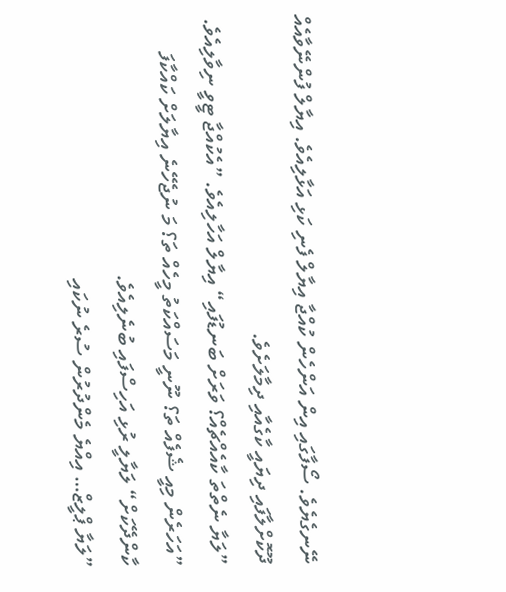ނޭނގެޔެވެ. ސޯފާގައި އިން އަންހެން ކުއްޖާ އިޔާލް ފެނި ކަޅި އަޅާލިއެވެ. އިޔާލް ފުންނޭވާއެއް ދޫކޮށްލާފައި ދިޔައީ ކާގެއާއި ދިމާލަށެވެ.
”ލަޔާ ނެތްތަ ކާއެއްޗެއް؟ ވަރަށް ބަނޑުފައި“ އިޔާލް އަހާލިއެވެ. ”އެކުއްޖާ ޓީވީ ނިވާލިއެވެ. ”އަހަރެން މިއީ ޝެފެއް ތަ؟ ނޫނީ މަސައްކަތު މީހެއް ތަ؟ މަ ނުޖެހޭނެ އިޔާލަށް ކައްކާފަ ކާންދޭކަށް“ ލަޔާލީ ރުޅި އަހިސްފައި ބުނެލިއެވެ.
”ލަޔާ ޕްލީޒް… އިއްޔެ މެންދުރުން ސުރެ ނުކައި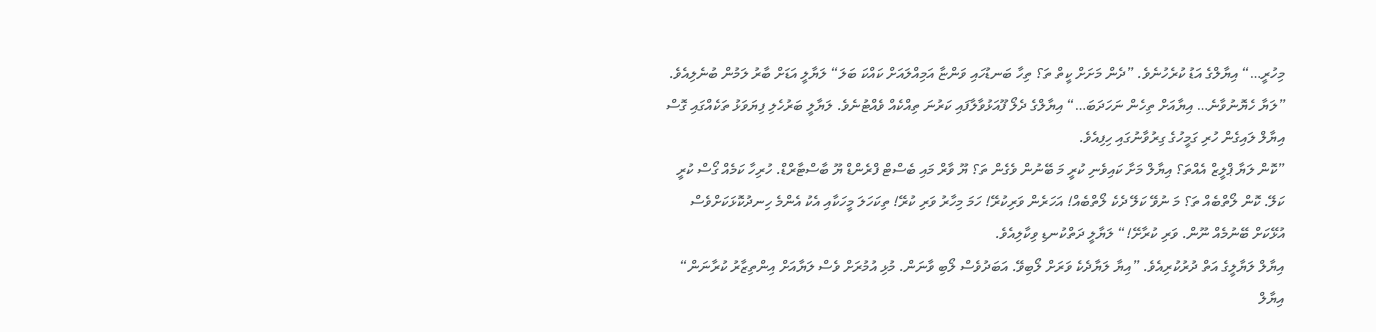މިހުރީ…“ އިޔާލްގެ އަޑު ކުރެހުނެވެ. ”ދެން މަށަށް ކީތް ތަ؟ ތިހާ ބަނޑުހައި ވަންޏާ އަމިއްލައަށް ކައްކަ ބަލަ“ ލަޔާލީ އަޑަށް ބާރު ލަމުން ބުނެލިއެވެ.
”ލަޔާ ހެޔޮނުވާނެ… އިޔާއަށް ތިހެން ނަހަދަބަ…“ އިޔާލްގެ ދެލޯ ފޫއަޅުވާލާފައި ކަރުނަ ތިއްކެއް ވެއްޓުނެވެ. ލަޔާލީ ބަރުހެލި ފިޔަވަޅު ތަކެއްގައި ގޮސް އިޔާލް ލައިގެން ހުރި ގަމީހުގެ ގިރުވާނުގައި ހިފިއެވެ.
”ކޮން ލަޔާ ޕްލީޒް އެއްތަ؟ އިޔާލް މަށާ ކައިވެނި ކުރީ މަ ބޭނުން ވެގެން ތަ؟ ޔޫ ވާރް މައި ބެސްޓް ފްރެންޑް ޔޫ ބާސްޓާރްޑް. ހުރިހާ ކަމެއް ގޯސް ކުރީ ކަލޭ. ކޮން ލޯތްބެއް ތަ؟ މަ ނުވޭ ކަލޭ ދެކެ ލޯތްބެއް! އަހަރެން ވަރިކުރޭ! ހަމަ މިހާރު ވަރި ކުރޭ! ތިކަހަލަ މީހަކާއި އެކު އެންމެ ހިނދުކޮޅަކަށްވެސް އުޅޭކަށް ބޭނުމެއް ނޫން. ވަރި ކުރާށޭ!“ ލަޔާލީ ދަތްކުނޑި ވިކާލިއެވެ.
އިޔާލް ލަޔާލީގެ އަތް ދުރުކުރިއެވެ. ”އިޔާ ލަޔާދެކެ ވަރަށް ލޯބިވޭ. އަބަދުވެސް ލޯބި ވާނަން. މުޅި އުމުރަށް ވެސް ލަޔާއަށް އިންތިޒާރު ކުރާނަން“ އިޔާލް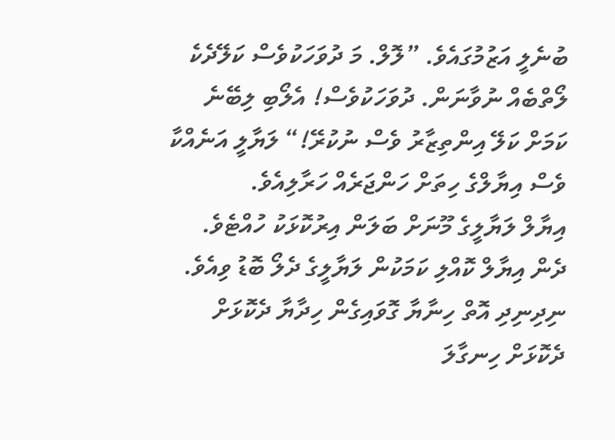ބުނެލީ އަޒުމުގައެވެ. ”ލޮލް. މަ ދުވަހަކުވެސް ކަލޭދެކެ ލޯތްބެއް ނުވާނަން. ދުވަހަކުވެސް! އެލޯބި ލިބޭނެ ކަމަށް ކަލޭ އިންތިޒާރު ވެސް ނުކުރޭ!“ ލަޔާލީ އަނެއްކާ ވެސް އިޔާލްގެ ހިތަށް ހަންޖަރެއް ހަރާލިއެވެ.
އިޔާލް ލަޔާލީގެ މޫނަށް ބަލަން އިރުކޮޅަކު ހުއްޓެވެ. ދެން އިޔާލް ކޮއްލި ކަމަކުން ލަޔާލީގެ ދެލޯ ބޮޑު ވިއެވެ.
ނިދިނިދި އޮތް ހިނާޔާ ގޮވައިގެން ހިދާޔާ ދެކޮޅަށް ދެކޮޅަށް ހިނގާލަ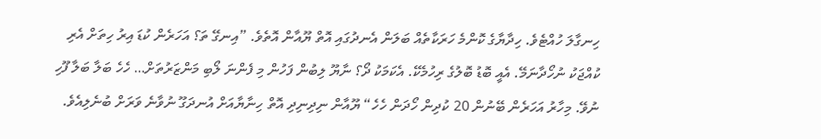ހިނގާލަ ހުއްޓެވެ. ހިދާޔާގެ ކޮންމެ ހަރަކާތެއް ބަލަން އެނދުގައި އޮތް ޔޫއާން އޮތެވެ. ”އިނގޭ ތަ؟ އަހަރެން ކުޑަ އިރު ހިތަށް އެރި ކުއްޖަކު ނުހޯދާނަމޭ. އެއީ ބޮޑު ބޮލުގެ ރިހުމެކޭ. އެކަމަކު ދޯ؟ ނާޔޫ ލިބުން ފަހުން މި ފެންނަ ލޯބި މަންޒަރުތަށް… ހެހެ ބަލާ ބަލާ ފޫހި ނުވޭ. މިހާރު އަހަރެން ބޭނުން 20 ކުދިން ހޯދަން ހެހެ“ ޔޫއާން ނިދިނިދި އޮތް ހިނާޔާއަށް އުނދަގޫ ނުވާނެ ވަރަށް ބުނެލިއެވެ.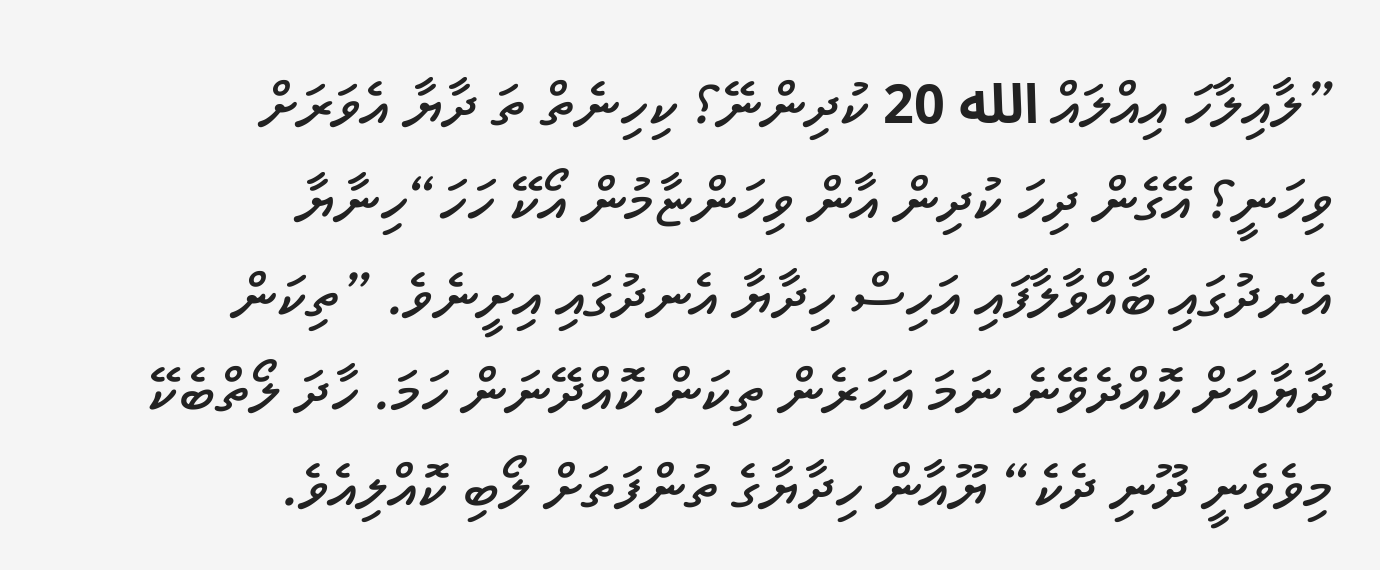”ލާއިލާހަ އިއްލައް الله 20 ކުދިންނޭ؟ ކިހިނެތް ތަ ދާޔާ އެވަރަށް ވިހަނީ؟ އޭގެން ދިހަ ކުދިން އާން ވިހަންޏާމުން އޯކޭ ހަހަ“ހިނާޔާ އެނދުގައި ބާއްވާލާފައި އަހިސް ހިދާޔާ އެނދުގައި އިށީނެވެ. ”ތިކަން ދާޔާއަށް ކޮއްދެވޭނެ ނަމަ އަހަރެން ތިކަން ކޮއްދޭނަން ހަމަ. ހާދަ ލޯތްބެކޭ މިވެވެނީ ދޫނި ދެކެ“ ޔޫއާން ހިދާޔާގެ ތުންފަތަށް ލޯބި ކޮއްލިއެވެ.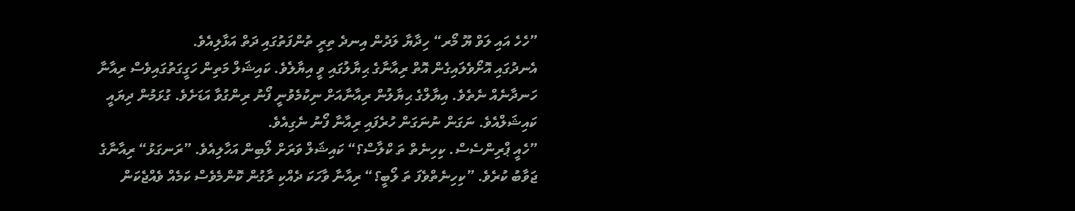”ހެހެ އައި ލަވް ޔޫ މޯރ“ ހިދާޔާ ލަދުން އިނދެ ތިރީ ތުންފަތުގައި ދަތް އަޅާލިއެވެ.
އެނދުގައި އޮށޯވެލައިގެން އޮތް ރިއާނާގެ ޙިޔާލުގައި ވީ އިޔާލެވެ. ކައިޝަލް މަތިން ހަގީގަތުގައިވެސް ރިއާނާ ހަނދާނެއް ނެތެވެ. އިޔާލްގެ ޙިޔާލުން ރިއާނާއަށް ނިކުމެވުނީ ފޯނު ރިންގުވާ އަޑަށެވެ. ގުޅަމުން ދިޔައީ ކައިޝަލްއެވެ. ނަގަން ނުނަގަން ހުރެފައި ރިއާނާ ފޯނު ނެގިއެވެ.
”ހެއީ ޕްރިންސެސް. ކިހިނެތް ތަ ކްލާސް؟“ ކައިޝަލް ވަރަށް ލޯބިން އަހާލިއެވެ. ”ރަނގަޅު“ ރިއާނާގެ ޖަވާބު ކުރެވެ. ”ކިހިނެތްވެފަ ތަ ލޯބީ؟“ ރިއާނާ ވާހަކަ ދެއްކި ރާގުން ކޮންމެވެސް ކަމެއް ވެއްޖެކަން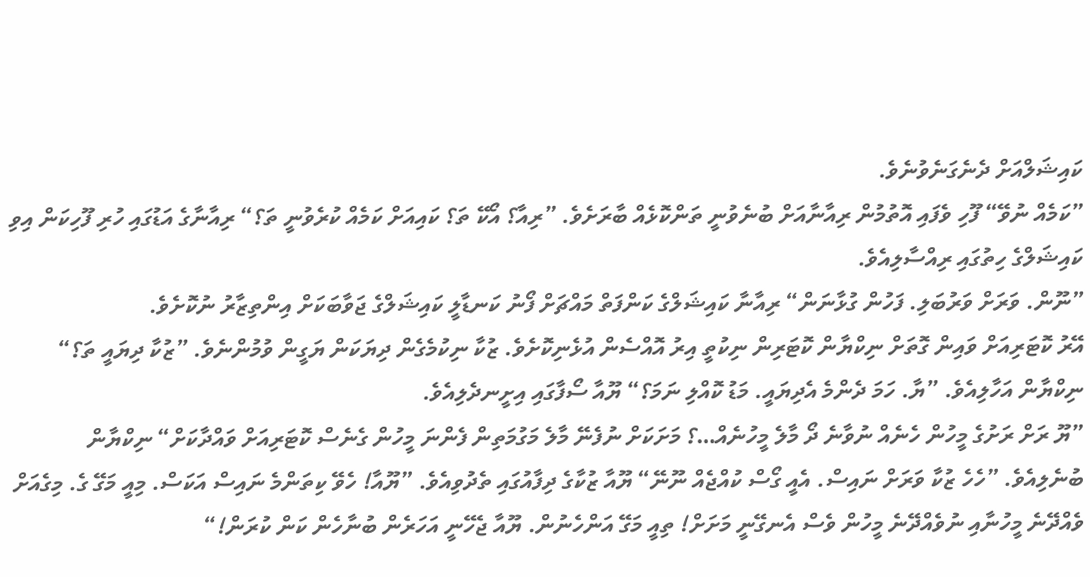ކައިޝަލްއަށް ދެނެގަނެވުނެވެ.
”ކަމެއް ނުވޭ“ ފޫހި ވެފައި އޮތުމުން ރިއާނާއަށް ބުނެވުނީ ތަންކޮޅެއް ބާރަށެވެ. ”ރިއާ؟ އޯކޭ ތަ؟ ކައިއަށް ކަމެއް ކުރެވުނީ ތަ؟“ ރިއާނާގެ އަޑުގައި ހުރި ފޫހިކަން އިވި ކައިޝަލްގެ ހިތުގައި ރިއްސާލިއެވެ.
”ނޫން. ވަރަށް ވަރުބަލި. ފަހުން ގުޅާނަން“ ރިއާނާ ކައިޝަލްގެ ކަންފަތް މައްޗަށް ފޯނު ކަނޑާލީ ކައިޝަލްގެ ޖަވާބަކަށް އިންތިޒާރު ނުކޮށެވެ.
އޭރު ކޮޓަރިއަށް ވައިން ގޮތަށް ނިކްޔާން ކޮޓަރިން ނިކުތީ އިރު އޮއްސެން އުޅެނިކޮށެވެ. ޒުކާ ނިކުމެގެން ދިޔަކަން ޔަގީން ވުމުންނެވެ. ”ޒުކާ ދިޔައީ ތަ؟“ ނިކްޔާން އަހާލިއެވެ. ”ޔާ. ހަމަ ދެންމެ އެދިޔައީ. މަޑު ކޮއްލި ނަމަ؟“ ޔޫއާ ސޯފާގައި އިށީނދެލިއެވެ.
”ޔޫ ރަށް ރަށުގެ މީހުން ހެނެއް ނުވާނެ ދޯ މާލެ މީހުނެއް…؟ މަށަކަށް ނުފެނޭ މާލެ މަގުމަތިން ފެންނަ މީހުން ގެނެސް ކޮޓަރިއަށް ވައްދާކަށް“ ނިކްޔާން ބުނެލިއެވެ. ”ހެހެ ޒުކާ ވަރަށް ނައިސް. އެއީ ގޯސް ކުއްޖެއް ނޫނޭ“ ޔޫއާ ޒުކާގެ ދިފާއުގައި ތެދުވިއެވެ. ”ޔޫއާ! ހެވޭ ކިތަންމެ ނައިސް އަކަސް. މިއީ މަގޭ ގެ. މިގެއަށް ވެއްދޭނެ މީހުނާއި ނުވެއްދޭނެ މީހުން ވެސް އެނގޭނީ މަށަށް! ތިއީ މަގޭ އަންހެނުން. ޔޫއާ ޖެހޭނީ އަހަރެން ބުނާހެން ކަން ކުރަން!“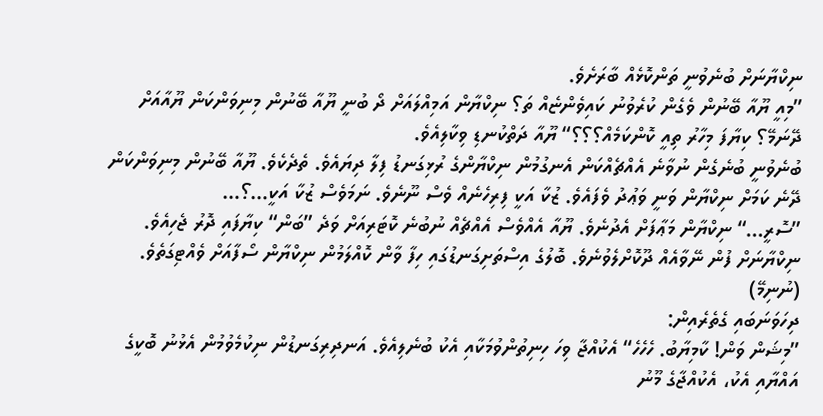ނިކްޔާނަށް ބުނެވުނީ ތަންކޮޅެއް ބާރަށެވެ.
”މިއީ ޔޫއާ ބޭނުން ވެގެން ކުރެވުނު ކައިވެންޏެއް ތަ؟ ނިކްޔާން އަމިއްލައަށް ދޯ ބުނީ ޔޫއާ ބޭނުން މިނިވަންކަން ޔޫއާއަށް ދޭނަމޭ؟ ކިޔާފަ މިހާރު ތިއީ ކޮންކަމެއް؟؟؟“ ޔޫއާ ދަތްކުނޑި ވިކާލިއެވެ.
ބުނެވުނީ ބުނެގެން ނުވާނެ އެއްޗެއްކަން އެނގުމުން ނިކްޔާންގެ ރުޅިގަނޑު ފިލާ ދިޔައެވެ. ތެދެކެވެ. ޔޫއާ ބޭނުން މިނިވަންކަން ދޭނެ ކަމަށް ނިކްޔާން ވަނީ ވަޢުދު ވެފައެވެ. ޒުކާ އަކީ ފިރިހެނެއް ވެސް ނޫނެވެ. ނަމަވެސް ޒުކާ އަކީ…؟…
”ސޮރީ…“ ނިކްޔާން މަޢާފަށް އެދުނެވެ. ޔޫއާ އެއްވެސް އެއްޗެއް ނުބުނެ ކޮޓަރިއަށް ވަދެ ”ބަން“ ކިޔާފައި ދޮރު ޖެހިއެވެ. ނިކްޔާނަށް ފުން ނޭވާއެއް ދޫކޮށްލެވުނެވެ. ބޮލުގެ އިސްތަށިގަނޑުގައި ހިފާ ވާން ކޮއްލަމުން ނިކްޔާން ސޯފާއަށް ވެއްޓިގަތެވެ.
(ނުނިމޭ)
ދިހަވަނަބައި ގެތެރެއިން:
”މިޝަން ވަން! ކާމިޔާބު. ހެހެހެ“ އެކުއްޖާ ވިހަ ހިނިތުންވުމަކާއި އެކު ބުނެލިއެވެ. އަނދިރިގަނޑުން ނިކުމެވުމުން އެޅުނު ބޮކީގެ އައްޔާއި އެކު، އެކުއްޖާގެ މޫނު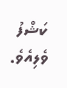ކަޝްފު ވެލިއެވެ.